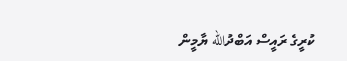ކުރީގެ ރައީސް އަބްދުالله ޔާމީން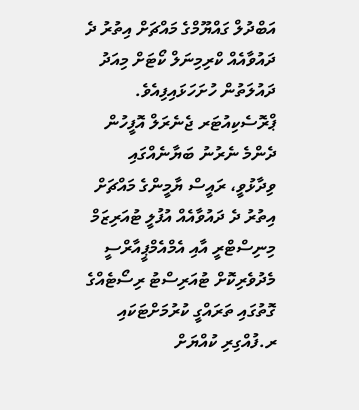އަބްދުލް ގައްޔޫމްގެ މައްޗަށް އިތުރު ދެ ދައުވާއެއް ކްރިމިނަލް ކޯޓަށް މިއަދު ދައުލަތުން ހުށަހަޅައިފިއެވެ.
ޕްރޮސެކިއުޓަރ ޖެނެރަލް އޮފީހުން ދެންމެ ނެރުނު ބަޔާނެއްގައި ވިދާޅުވީ، ރައީސް ޔާމީންގެ މައްޗަށް އިތުރު ދެ ދައުވާއެއް އުފުލީ ޓުއަރިޒަމް މިނިސްޓްރީ އާއި އެމްއެމްޕީއާރްސީ މެދުވެރިކޮށް ޓުއަރިސްޓު ރިސޯޓެއްގެ ގޮތުގައި ތަރައްގީ ކުރުމަށްޓަކައި ރ.ފުއްގިރި ކުއްޔަށް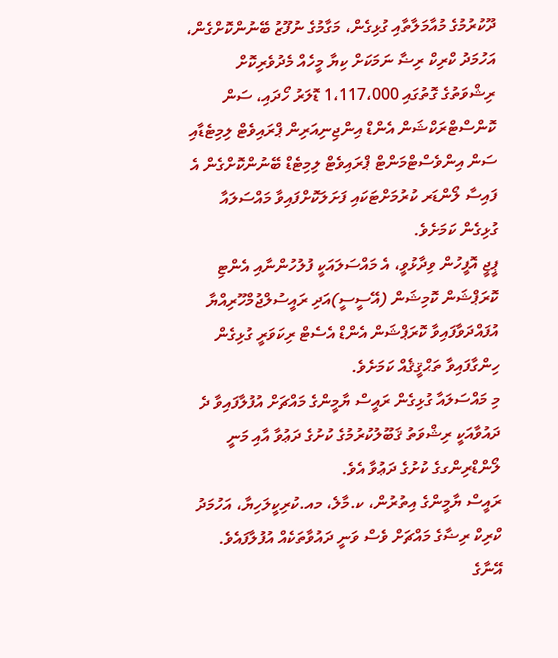ދޫކުރުމުގެ މުއާމަލާތާއި ގުޅިގެން، މަގާމުގެ ނުފޫޒު ބޭނުންކޮށްގެން، އަހުމަދު ކްރިކް ރިޟާ ނަމަކަށް ކިޔާ މީހެއް މެދުވެރިކޮށް ރިޝްވަތުގެ ގޮތުގައި 1،117،000 ޑޮލަރު ހޯދައި، ސަން ކޮންސްޓްރަކްޝަން އެންޑް އިންޖިނިއަރިން ޕްރައިވެޓް ލިމިޓެޑާއި ސަން އިންވެސްޓްމަންޓް ޕްރައިވެޓް ލިމިޓެޑް ބޭނުންކޮށްގެން އެ ފައިސާ ލޯންޑަރ ކުރުމަށްޓަކައި ފަށަލަކޮށްފައިވާ މައްސަލައާ ގުޅިގެން ކަމަށެވެ.
ޕީޖީ އޮފީހުން ވިދާޅުވީ، އެ މައްސަލައަކީ ފުލުހުންނާއި އެންޓި ކޮރަޕްޝަން ކޮމިޝަން (އޭސީސީ)އަދި ރައީސުލްޖުމްހޫރިއްޔާ އުފައްދަވާފައިވާ ކޮރަޕްޝަން އެންޑް އެސެޓް ރިކަވަރީ ގުޅިގެން ހިންގާފައިވާ ތަޙްޤީޤެއް ކަމަށެވެ.
މި މައްސަލައާ ގުޅިގެން ރައީސް ޔާމީންގެ މައްޗަށް އުފުލާފައިވާ ދެ ދައުވާއަކީ ރިޝްވަތު ޤަބޫލުކުރުމުގެ ކުށުގެ ދަޢުވާ އާއި މަނީ ލޯންޑްރިންގގެ ކުށުގެ ދަޢުވާ އެވެ.
ރައީސް ޔާމީންގެ އިތުރުން، ކ.މާލެ، މއ.ކުރިކީލަހިޔާ، އަހުމަދު ކްރިކް ރިޟާގެ މައްޗަށް ވެސް ވަނީ ދައުވާތަކެއް އުފުލާފައެވެ. އޭނާގެ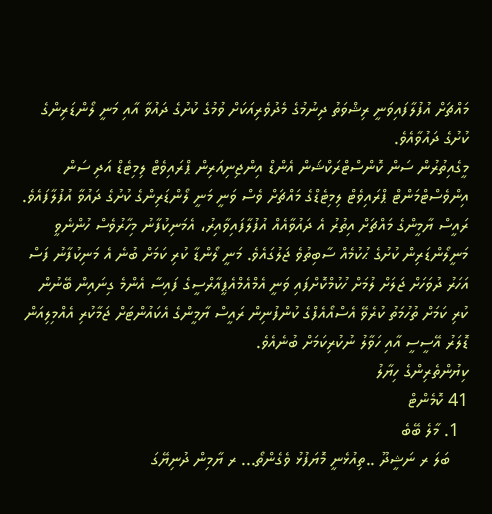މައްޗަށް އުފުލާފައިވަނީ ރިޝްވަތު ދިނުމުގެ މެދުވެރިއަކަށް ވުމުގެ ކުށުގެ ދައުވާ އާއި މަނީ ލޯންޑަރިންގެ ކުށުގެ ދައުވާއެވެ.
މީގެއިތުރުން ސަން ކޮންސްޓްރަކްޝަން އެންޑް އިންޖިނިއަރިން ޕްރައިވެޓް ލިމިޓެޑް އަދި ސަން އިންވެސްޓްމަންޓް ޕްރައިވެޓް ލިމިޓެޑްގެ މައްޗަށް ވެސް ވަނީ މަނީ ލޯންޑަރިންގެ ކުށުގެ ދައުވާ އުފުލާފައެވެ.
ރައީސް ޔާމީންގެ މައްޗަށް އިތުރު އެ ދައުވާއެއް އުފުލާފައިވާއިރު، އެމަނިކުފާނު މިހާރުވެސް ހުންނެވީ މަނީލޯންޑަރިން ކުށުގެ ޙުކުމެއް ސާބިތުވެ ޖަލުގައެވެ. މަނީ ލޯންޑާ ކުރި ކަމަށް ބުނެ އެ މަނިކުފާނު ފަސް އަހަރު ދުވަހަށް ޖަލަށް ލުމަށް ހުކުމްކޮށްފައި ވަނީ އެމްއެމްއެޕީއާރްސީގެ ފައިސާ އެންމެ ގިނައިން ބޭނުން ކުރި ކަމަށް ތުހުމަތު ކުރެވޭ އެސްއޯއެފްގެ ކުންފުނިން ރައީސް ޔާމީންގެ އެކައުންޓަށް ޖަމާކުރި އެއްމިލިއަން ޑޮލަރު އޭސީސީ އާއި ހަވާލު ނުކުރިކަމަށް ބުނެއެވެ.
ކިޔުންތެރިންގެ ހިޔާލު
41 ކޮމެންޓް
  1. މާލެ ބޭބެ
    ބަލަ ރ ނަޝީދޫ ..ތިއުޅެނީ މޮޔަފުޅު ވެގެންތޯ... ރ ޔާމިން ދުނިޔޭގަ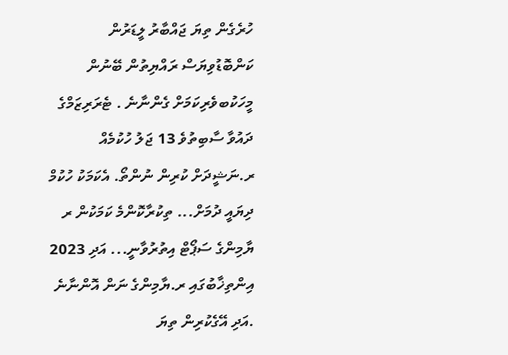ހުރެގެން ތިޔަ ޖައްބާރު ލީޑަރުން ކަންބޮޑުވިޔަސް ރައްޔިތުން ބޭނުން މީހަކުބވެރިކަމަށް ގެންނާނެ . ޓެރަރިޒަމްގެ ދައުވާ ސާބިތުވެ 13 ޖަލު ހުކުމެއް ރ.ނަޝީދަށް ކުރިން ނުންތޯ. އެކަމަކު ހުކުމް ދިޔައީ ދުމަށް... ތިކުރާކޮންމެ ކަމަކުން ރ ޔާމިންގެ ސަޕޯޓް އިތުރުވާނީ... އަދި 2023 އިންތިޚާބުގައި ރ.ޔާމިންގެ ނަން އޮންނާނެ .އަދި އޭގެކުރިން ތިޔަ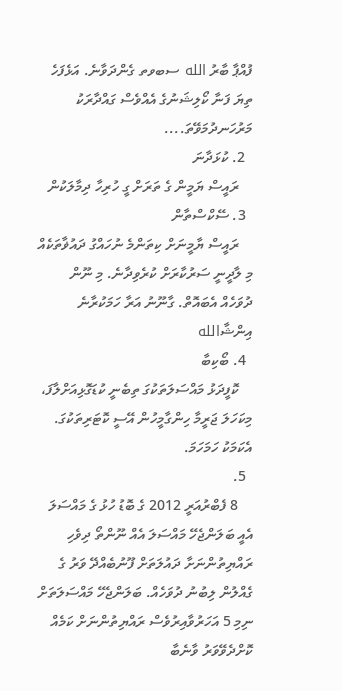ފުއްޕާ ބާރު الله ސބވތ ގެންދަވާނެ. އަޅެފަހެ ތިޔަ ފަނާ ކޯލިޝަނުގެ އެއްވެސް ގައްދާރަކު މަރުހަނދުމަވޭތަ....
  2. ކުޅަދާނަ
    ރައީސް ޔަމީން ގެ ތަރަށް ގީ ހުރިހާ ދިމާލަކުން
  3. ސޭކްސްތާން
    ރައީސް ޔާމީނަށް ކިތަންމެ ނުހައްގު ދައުޥާތަކެއް މި ލާދީނީ ސަރުކާރަށް ކުރެވިދާނެ. މި ނޫން ދުވަހެއް އެބައޮތް. ގާނޫނު އަރާ ހަމަކުރާނެ އިންޝާالله
  4. ބޯކިބާ
    ކޮފީދަޅު މައްސަލަތަކުގަ ތިބެނީ ކުޑަގޮޅިއަށްލާފަ، މިކަހަލަ ޖަރީމާ ހިންގާމީހުން އޭސީ ކޮޓަރިތަކުގަ. އެކަމަކު ހަމަހަމަ.
  5.
    8 ފެބްރުއަރީ 2012 ގެ ބޮޑު ހުޅު ގެ މައްސަލަ އެއީ ބަލަންޖެހޭ މައްސަލަ އެއް ނޫންތޯ ދިވެހި ރައްޔިތުންނަށާ ދައުލަތަށް ފޫނުބެއްދޭ ވަރު ގެ ގެއްލުން ލިބުނު ދުވަހެއް. ބަލަންޖެހޭ މައްސަލަތަށް ނިމި 5 އަހަރުވާއިރުވެސް ރައްޔިތުންނަށް ކަމެއް ކޮށްދެވޭވަރު ވާނެބާ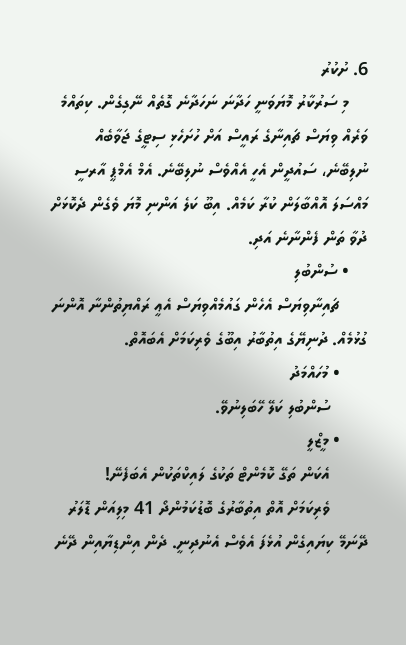6. ށުކުރު
    މި ސަރުކާރު މޮޔަވަނީ ހަދާނަ ނަހަދާނެ ގޮތެއް ނޭގިގެން. ކިތައްމެ ވަރެއް ވިޔަސް ޗައިނާގެ ރައީސް އަށް ހުށަހެޅި ސިޓީގެ ޖަވާބެއް ނުލިބޭނެ، ސައުދީން އެހީ އެއްވެސް ނުލިބޭނެ. އެމް އެމްޕީ އާރސީ މައްސަލަ އޮއްބާލަން ކުރާ ކަމެއް. އިބޫ ކަލެ އަންނި މޮޔަ ވެގެން ދެކޮޅަށް ދުވާ ތަން ފެންނާނެ އަދި.
    • ސުންބުލި
      ޗައިނާވިޔަސް އެހެން ގައުމެއްވިޔަސް އެޢީ ރައްޔިތުންނާ އޮންނަ ގުޅުމެއް. ދުނިޔޭގެ އިތުބާރު އިބޫގެ ވެރިކަމަށް އެބައޮތް.
      • މުހައްމަދު
        ސުންބުލި ކަލޭ ހޭބަލިނުވޭ.
      • މީޒްލީ
        އެކަން ތަގޭ ކޮމެންޓް ތަކުގެ ލައިކްތަކުން އެބަފެނޭ!
        ވެރިކަމަށް އޮތް އިތުބާރުގެ ބޮޑުކަމުންދޯ 41 މިލިއަން ޑޮލަރު ދޭނަމޭ ކިޔައިގެން އުޅެފަ އެވެސް އެނުދިނީ. ދެން އިންޑިޔާއިން ދޭނެ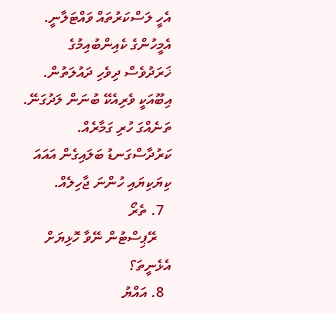އެހީ ލަސްކަރުތައް ވައްޓަލާނީ. އެމީހުންގެ ކެއިންބުއިމުގެ ޚަރަދުވެސް ދިވެހި ދައުލަތުން. އިބޫއަކީ ވެރިއެކޭ ބުނަން ލަދުގަނޭ. ތަނެއްގަ ހުރި ގަމާރެއް. ކަރުދާސްގަނޑު ބަލައިގެން އައައަ ކިޔަކިޔައި ހުންނަ ޖާހިލެއް.
  7. ތެރޯ
    ރޭޕިސްޓުން ނޭވާ ހޮޅިޔަށް އެޅެނީތަ؟
  8. އައްޔު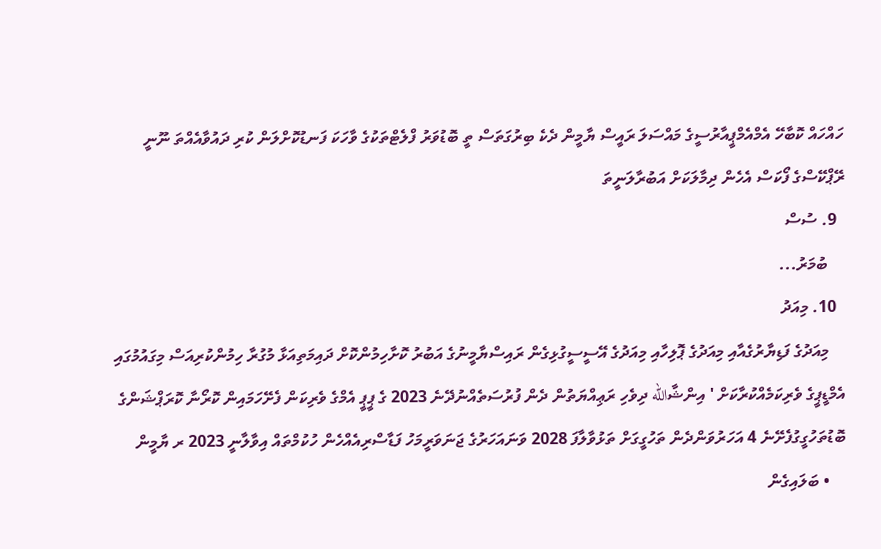ހައްހައް ކޮބާހޭ އެމްއެމްޕީއާރުސީގެ މައްސަލަ ރައީސް ޔާމީން ދެކެ ބިރުގަތަސް ތީ ބޮޑުވަރު ފްލެޓްތަކުގެ ވާހަކަ ފަނޑުކޮށްލަން ކުރި ދައުވާއެއްތަ ނޫނީ ރޭޕްކޭސްގެ ފޯކަސް އެހެން ދިމާލަކަށް އަބުރާލަނީތަ
  9. ސުސް
    ބުމަރު...
  10. މިއަދު
    މިއަދުގެ ފަޑިޔާރުގެއާއި މިއަދުގެ ޕޮލިހާއި މިއަދުގެ އޭސީސީގުޅިގެން ރައިސްޔާމީނުގެ އަބުރު ކޮށާހިމުންކޮށް ދައިމަތިއަޅާ މުގުރާ ހިމުންކުރިއަސް މިގައުމުގައި އެމްޑީޕީގެ ވެރިކަމެއްކުރާކަށް ' އިންޝާالله ދިވެހި ރަޢިއްޔަތުން ދެން ފުރުސަތެއްނުދޭނެ 2023 ގެ ޕީޕީ އެމްގެ ވެރިކަން ފެށޭހަމައިން ކޮރޯނާ ކޮރަޕްޝަންގެ ބޮޑުތަހުގީގުފެށޭނެ 4 އަހަރުވަންދެން ތަހުގީގަށް ތަޅުވާލާފަ 2028 ވަނައަހަރުގެ ޖަނަވަރީމަހު ފަޑާސްރިއެއްހެން ހުކުމްތައް އިވާލާނީ 2023 ރ ޔާމީން
    • ބަލައިގެން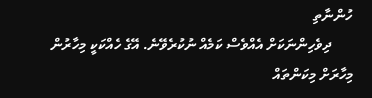ހުންނާތި
      ދިވެހިންނަކަށް އެއްވެސް ކަމެއް ނުކުރެވޭނެ. އޭގެ ހެއްކަކީ މިހާރުން މިހާރަށް މިކަންތައް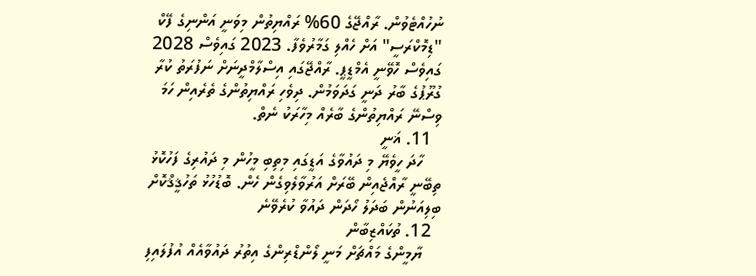ނުހުއްޓެވުން. ރާއްޖޭގެ 60% ރައްޔިތުން މިވަނީ އަންނިގެ ފޭކް "ޑިމޮކްރަސީ" އަށް ހެއްލި ގަމާރުވެފާ. 2023 ގައިވެސް 2028 ގައިވެސް ހޮވޭނީ އެމްޑީޕީ. ރާއްޖޭގައި އިސްލާމްދީނަށް ނަފުރަތު ކުރާ ގުރޫޕުގެ ބާރު ދަނީ ގަދަވަމުން. ދިވެހި ރައްޔިތުންގެ ތެރެއިން ހަމަ ވިސްނޭ ރައްޔިތުންގެ ބާރެއް މިހާރަކު ނެތް.
  11. ޣަނީ
    ހާދަ ހީވެޔޭ މި ދައުވާގެ އަޑީގައި މިތިބި މީހުން މި ދައުރިގެ ފަހުކޮޅު ތިބޭނީ ރާއްޖެއިން ބޭރަށް އަރުވާލެވިގެން ހެން. ބޮޑުހުޅު ތަހުޤީޤްކޮށް ބިލިއަނުން ބަދަލު ހޯދަން ދައުވާ ކުރެވޭނެ
  12. ތުކައްޒިބާން
    ޔާމީންގެ މައްޗަށް މަނީ ލޯންޑްރިންގެ އިތުރު ދައުވާއެއް އުފުލައިފި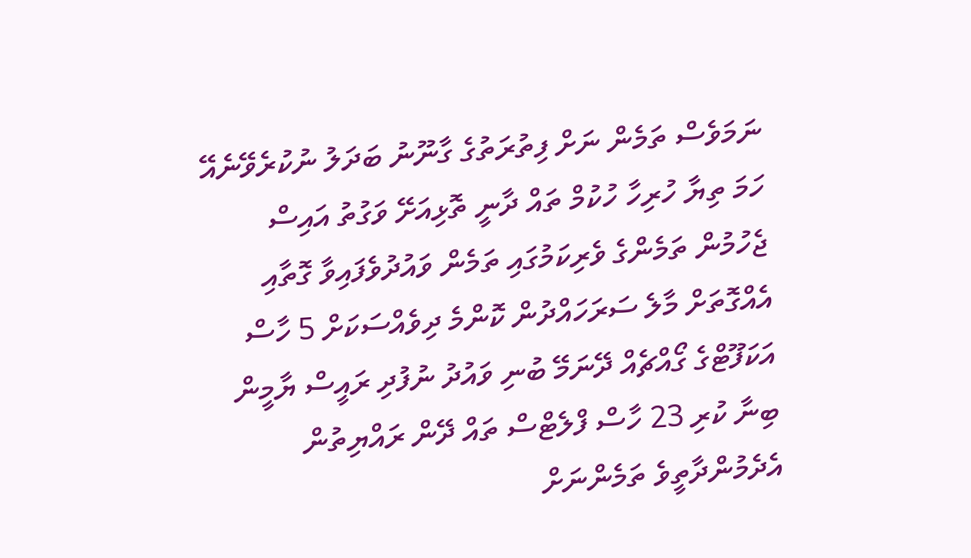ނަމަވެސް ތަމެން ނަށް ފިތުރަތުގެ ގާނޫނު ބަދަލު ނުކުރެވޭނެއޭ ހަމަ ތިޔާ ހުރިހާ ހުކުމް ތައް ދާނީ ތޮޅިއަށޭ ވަގުތު އައިސް ޖެހުމުން ތަމެންގެ ވެރިކަމުގައި ތަމެން ވައުދުވެފައިވާ ގޮތާއި އެއްގޮތަށް މާލެ ސަރަހައްދުން ކޮންމެ ދިވެއްސަކަށް 5 ހާސް އަކަފޫޓްގެ ގޯއްޗެއް ދޭނަމޭ ބުނި ވައުދު ނުފުދި ރައީސް ޔާމީން ބިނާ ކުރި 23 ހާސް ފްލެޓްސް ތައް ދޭން ރައްޔިތުން އެދެމުންދާތީވެ ތަމެންނަށް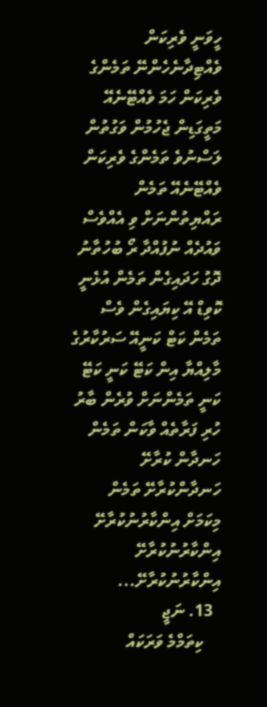ހީވަނީ ވެރިކަން ވެއްޓިދާނެހެންނޭ ތަމެންގެ ވެރިކަން ހަމަ ވެއްޓޭނެއޭ މަތީގަޑިން ޖެހުމުން ވަގުތުން ލަސްނުވެ ތަމެންގެ ވެރިކަން ވެއްޓޭނެއޭ ތަމެން ރައްޔިތުންނަށް ވި އެއްވެސް ވައުދެއް ނުފުއްދާ ރޯ ބުހުތާނު ދޮގު ހަދައިގެން ތަމެން އުޅެނީ ކޮވިޑް އޭ ކިޔައިގެން ވެސް ތަމެން ކަޓް ކަނީއޭ ސަރުކާރުގެ މާލިއްޔާ އިން ކަޓޭ ކަނީ ކަޓޭ ކަނީ ތަމެންނަށް ވުރެން ބާރު ހުރި ފަރާތެއް ވާކަން ތަމެން ހަނދާން ކުރާށޭ ހަނދާންކުރާށޭ ތަމެން މިކަމަށް އިންކާރުނުކުރާށޭ އިންކާރުނުކުރާށޭ އިންކާރުނުކުރާށޭ...
  13. ނަޖީ
    ކިތަމްމެ ވަރަކައް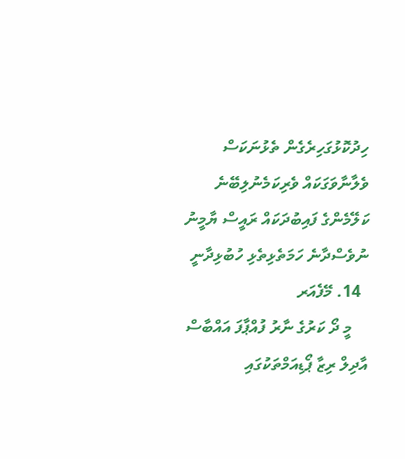ހިދުކޮޅުގަހިރެގެން ތެޅުނަކަސް ވެލާނާވަގަކައް ވެރިކަމެނުލިބޭނެ ކަލޭމެންގެ ފައިބުދަކައް ރައީސް ޔާމީނު ނުވެސްދާނެ ހަމަތެޅިތެޅި ހުބުޅިދާނީ
  14. މޭފެއަރ
    މީ ދޯ ކަރުގެ ނާރު ފުއްޕާފަ އައްބާސް އާދިލް ރިޒާ ޕޯޑިއަމްތަކުގައި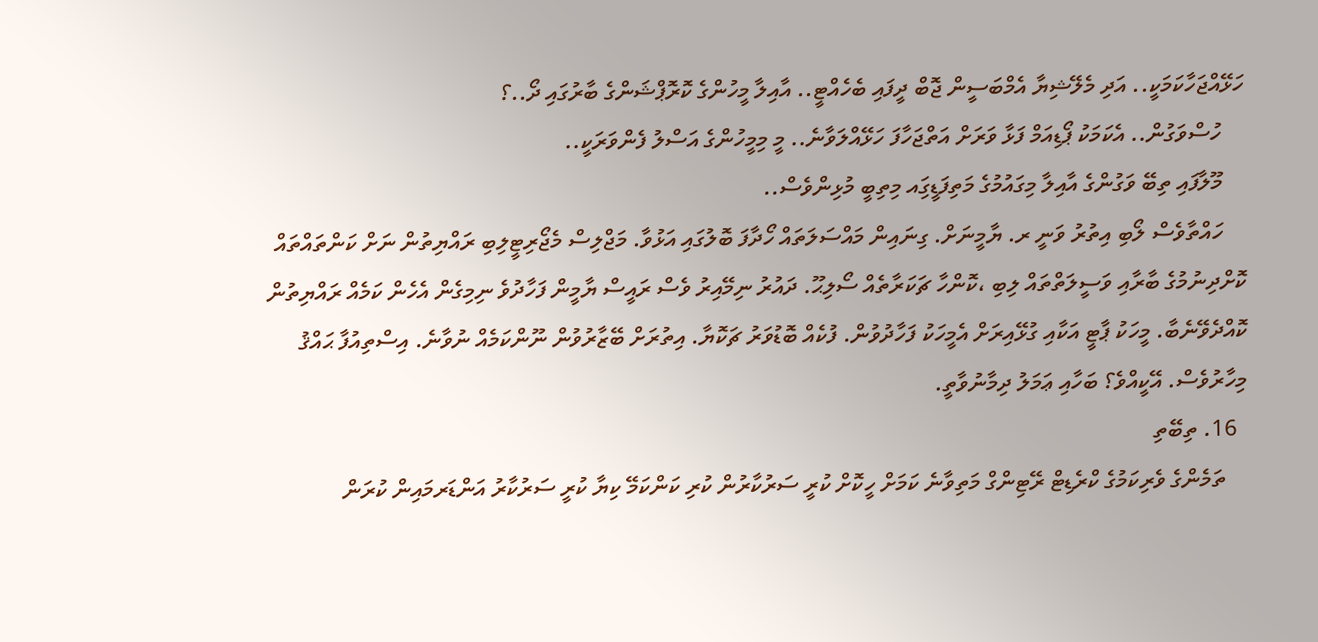ހަޅޭއްޖަހާކަމަކީ.. އަދި މެލޭޝިޔާ އެމްބަސީން ޖޮބް ދީފައި ބެހެއްޓީ.. އާއިލާ މީހުންގެ ކޮރޮޕްޝަންގެ ބާރުގައި ދޯ..؟
    ހުސްވަގުން.. އެކަމަކު ޕޯޑިއަމް ފަޅާ ވަރަށް އަތްޖަހާފަ ހަޅޭއްލަވާނެ.. މީ މިމީހުންގެ އަސްލު ފެންވަރަކީ..
    މޫލާފައި ތިބޭ ވަގުންގެ އާއިލާ މިގައުމުގެ މަތިފަޑީގަިއ މިތިބީ މުޅިންވެސް..
    ހައްތާވެސް ލޯބި އިތުރު ވަނީ ރ. ޔާމީނަށް. ގިނައިން މައްސަލަތައް ހޯދާފަ ބޮލުގައި އަޅުވާ. މަޖްލިސް މެޖޯރިޓީލިބި ރައްޔިތުން ނަށް ކަންތައްތައް ކޮށްދިނުމުގެ ބާރާއި ވަސީލަތްތައް ލިބި ،ކޮންހާ ޗަކަރާތެއް ސޯލިޙޫ. ދައުރު ނިމޭއިރު ވެސް ރައީސް ޔާމީން ފަހާދުވެ ނިމިގެން އެހެން ކަމެއް ރައްޔިތުން ކޮއްދެވޭނެބާ. މީހަކު ޕާޓީ އަކާއި ގުޅޭއިރަށް އެމީހަކު ފަހާދުވުން. ފުކެއް ބޮޑުވަރު ޗަކޮޔާ. އިތުރަށް ބޭޒާރުވުން ނޫންކަމެއް ނުވާނެ. އިސްތިއުފާ ޙައްޤު މިހާރުވެސް. އޭކީއްވެ؟ ބަހާއި ޢަމަލު ދިމާނުވާތީ.
  16. ތިބޭތި
    ތަމެންގެ ވެރިކަމުގެ ކްރެޑިޓް ރޭޓިންގް މަތިވާނެ ކަމަށް ހީކޮށް ކުރީ ސަރުކާރުން ކުރި ކަންކަމޭ ކިޔާ ކުރީ ސަރުކާރު އަންޑަރމައިން ކުރަން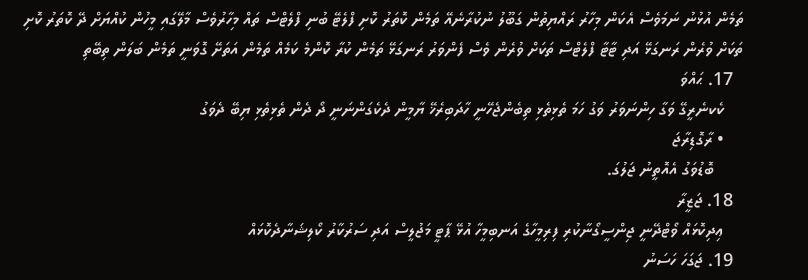ތަމެން އުޅުނު ނަމަވެސް އެކަން މިހާރު ރައްޔިތުން ގަބޫލު ނުކުރާނެއޭ ތަމެން ކޮތަރު ކޮށި ފްލެޓޭ ބުނި ފްލެޓްސް ތައް މިހާރުވެސް މާލޭގައި މީހުން ކުއްޔަށް ދޭ ކޮތަރު ކޮށި ތަކަށް ވުރެން ރަނގަޅޭ އަދި ޓާޓާ ފްލެޓްސް ތަކަށް ވުރެން ވެސް ފެންވަރު ރަނގަޅޭ ތަމެން ކުރާ ކޮންމެ ކަމެއް ތަމެން އަތަށޭ ގޮވަނީ ތަމެން ބަލަން ތިބޭތި
  17. ޙައްވަ
    ކެކނެރީގޭ ވަގާ ހިންނަވަރު ވަގު ހަމަ ތެޅިތެޅި ތިބެންޖެހޭނީ ހާދަބިރެޚޭ ޔާމީން ދެކެގަންނަނީ ދޯ ދެން ތެޅިތެޅި ޔިބޭ ދެވަގު
    • ރާގޮޑިރާޖަ
      ބޮޑުވަގު އެއޮތީނު ޖަލުގަ.
  18. ޖަޒީރާ
    ޢިދިކޮޅައް ވޯޓްދޭނީ ޖިންސީގޯނާކުރި ފިރިމީހާގެ އަނބިމީހާ އުޅޭ ޕާޓީ މަޖުލީސް އަދި ސަރުކާރު ކޯލިޝަނާދެކޮޅައް
  19. ޖަގަހަ ހަސަނު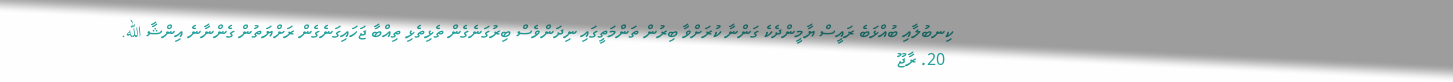ކިނބުލާއި ބުއްޅަބެ ރައީސް ޔާމީންދެކެ ގަންނާ ކުރަށްވާ ބިރުން ތަންމަތީގައި ނިދަންވެސް ބިރުގަނެގެން ތެޅިތެޅި ތިއްބާ ޖަހައިގަނެގެން ރަށްޔަތުން ގެންނާނެ އިންޝާ الله.
  20. ރާޖޫ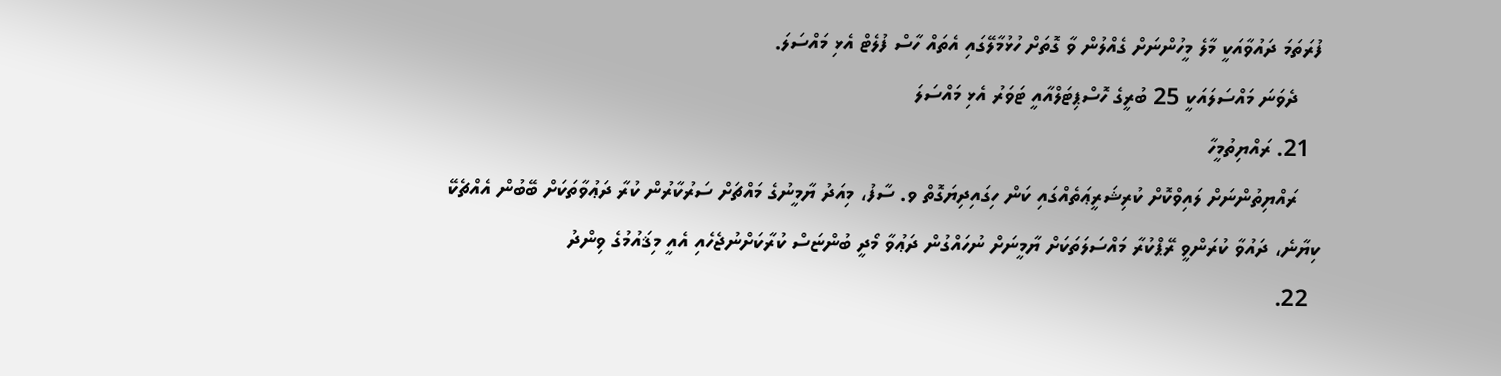ފުރަތަމަ ދައުވާއަކީ މާލެ މީހުންނަށް ގެއްލުން ވާ ގޮތަށް ހުޅުމާލޭގައި އެތައް ހާސް ފުލެޓް އެޅި މައްސަލަ.
    ދެވަނަ މައްސަލައަކީ 25 ބުރީގެ ހޮސްޕިޓަލްއާއީ ޓަވަރު އެޅި މައްސަލަ
  21. ރައްޔިތުމީހާ
    ރައްޔިތުންނަށް ލައިވްކޮށް ކުރިޝަރީޢަތެއްގައި ކަން ހިގައިދިޔަގޮތް ވ. ސާފު، މިއަދު ޔާމީނުގެ މައްޗަށް ސަރުކާރުން ކުރާ ދަޢުވާތަކަށް ބޭބުން އެއްޗެކޭ ކިޔާނެ، ދައުވާ ކުރަންވީ ރޭޕްކުރާ މައްސަލަތަކަށް ޔާމީނަށް ނުހައްގުން ދަޢުވާ މޯދީ ބުންޏަސް ކުރާކަށްނުޖެހެއި އެއީ މިޤައުމުގެ ވިންދު
  22.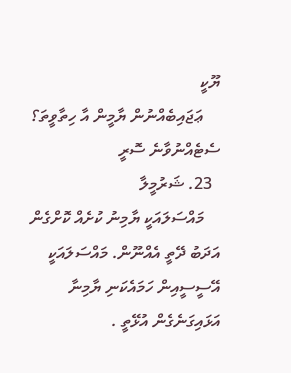ޔޫކީ
    ޢަޖައިބެއްނުން ޔާމީން އާ ހިތާވީތަ؟ ސެޓެއްނުވާނެ ސޮރީ
  23. ޝަރުމީލާ
    މައްސަލައަކީ ޔާމިނު ކުށެއް ކޮށްގެން އަދަބު ދޭތީ އެއްނޫން. މައްސަލައަކީ އޭސީސީއިން ހަމައެކަނި ޔާމިނާ އަޅައިގަނެގެން އުޅޭތީ .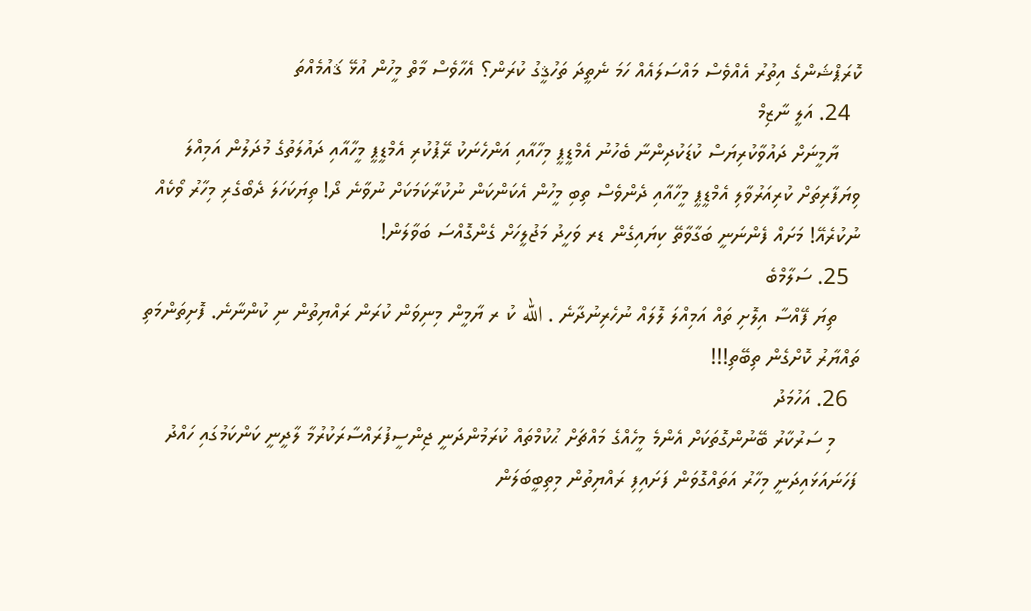ކޮރަޕްޝަންގެ އިތުރު އެއްވެސް މައްސަލައެއް ހަމަ ނެތީދަ ތަހުޤީގު ކުރަން؟ އެހާވެސް މާތް މީހުން އުޅޭ ޤައުމެއްތަ
  24. އަލީ ނާޒިމް
    ޔާމީނަށް ދައުވާކުރިޔަސް ކުޑަކުދިންނާ ބެހުނު އެމްޑީޕީ މިހާއާއި އަންހެނަކު ރޭޕުކުރި އެމްޑީޕީ މީހާއާއި ދައުލަތުގެ މުދަލުން އަމިއްލަ ވިޔަފާރިތަށް ކުރިއަރުވާލި އެމްޑީޕީ މީހާއާއި ދެންވެސް ތިބި މީހުން އެކަންކަން ނުކުރާކަމަކަށް ނުވާނެ ދޯ! ތިޔަކަހަލަ ދެބޯގެރި މިހާރު ވޯކެއް ނުކުރެއޭ! މަށައް ފެންނަނީ ބަގާވާތޭ ކިޔައިގެން ޑރ ވަހީދު މަޖުލީހަށް ގެންގޮއްސަ ބަވާލަން!
  25. ސަލާމްބެ
    ތިޔަ ފޭއްސާ އިލޮށި ތައް އަމިއްލަ ލޮލައް ނުހެރިނުދާނެ . الله ކު ރ ޔާމީން މިނިވަން ކުރަން ރައްޔިތުން ނި ކުންނާނެ. ފޮށިތަންމަތި ތައްޔާރު ކޮށްގެން ތިބޭތި!!!
  26. އަހުމަދު
    މި ސަރުކާރު ބޭނުންގޮތަކަށް އެންމެ މީހެއްގެ މައްޗަށް ޙުކުމްތައް ކުރަމުންދަނީ ޖިންސީފުރައްސާރަކުރުމާ ލާދީނީ ކަންކަމުގައި ހައްދު ފަހަނައަޅައިދަނީ މިހާރު އަތައްގޮވަން ފަށައިފި ރައްޔިތުން މިތިބީބަލަން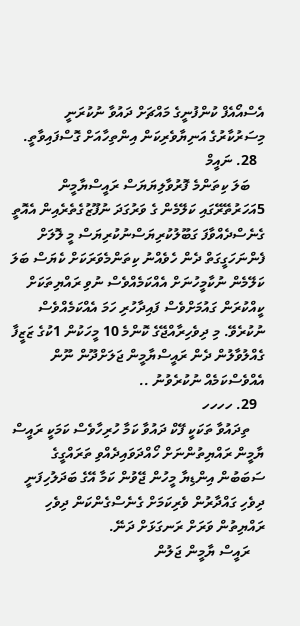އެސްއޯއެފް ކުންފުނީގެ މައްޗަށް ދައުވާ ނުކުރަނީ މިސަރުކާރުގެ އަނިޔާވެރިކަން އިންތިހާއަށް ގޮސްފައިވާތީ.
  28. ނައީމް
    ބަލަ ކިތަންމެ ފޮރުވާލިޔަޔަސް ރައީސްޔާމީން 5އަހަރުތޭރޭގައި ކަލޭމެން ގެ ވަރުގަދަ ނުފޫޒުގެތެރެއިން އެއޮތީ ގެނެސްދެއްވާފަ ގަބޫލުކުރިޔަސްނުކުރިޔަސް މީ ލޮލަށް ފެންނަހަގީގަތް ދެން ހެވެއްނު ކިތަންމެވަރަކަށް ކެޔަސް ބަލަ ކަލޭމެން ނުކާމީހުނަށް އެއްކަމެއްވެސް ނުވި ރައްޔިތަކަށް ކީއްކުރަން ގައުމަށްވެސް ފައިދާހުރި ހަމަ އެއްކަމެއްވެސް ނުކުރެވޭ. މި ދިވެހިރާއްޖޭގެ ކޮންމެ 10 މީހަކުން 1ކުގެ ޒަޒީފާ ގެއްލުވާލުން ދެން ރައީސްޔާމީން ޖަލަށްދޫން ނޫން އެއްވެސްކަމެއް ނުކުރެވުނު ..
  29. ހހހހ
    ތިދައުވާ ތަކަކީ ފޭކް ދައުވާ ކަމާ ހުރިހާވެސް ކަމަކީ ރައީސް ޔާމީން ރައްޔިތުންނަށް ހޯއްދަވައިދެއްވި ތަރައްގީގެ ސަބަބުން އިންޑިޔާ މީހުން ޖޭވުން ކަމާ އޭގެ ބަދަލުހިފަނީ ދިވެހި ގައްދާރުން ވެރިކަމަށް ގެނެސްގެންކަން ދިވެހި ރައްޔިތުން ވަރަށް ރަނގަޅަށް ދަނޭ.
    ރައީސް ޔާމީން ޖަލުން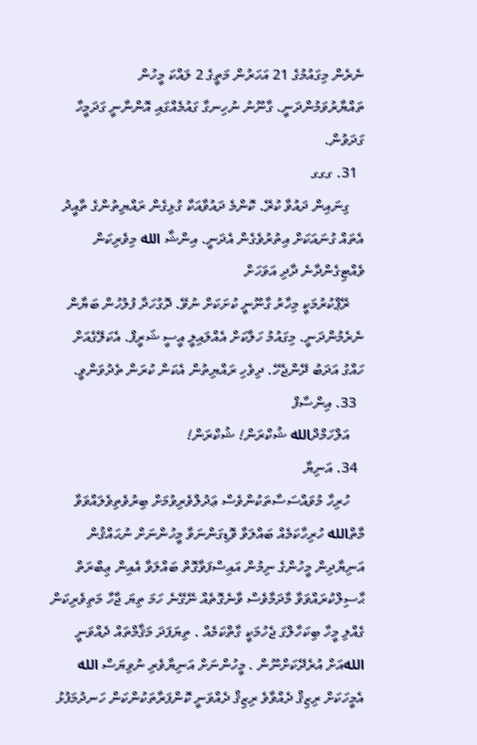ނެރެން މިގައުމުގެ 21 އަހަރުން މަތީގެ 2 ލައްކަ މީހުން ތައްޔާރުވަމުންދަނީ. ގާނޫނު ނުހިނގާ ގައުމެއްގައި އޮންނާނީ ގަދަމީހާ ގަދަވުން.
  31. ގގގ
    ގިނައިން ދައުވާ ކުރޭ. ކޮންމެ ދައުވާއަކާ ގުޅިގެން ރައްޔިތުންގެ ތާއީދު އެތައް ގުނައަކަށް އިތުރުވެގެން އެދަނީ. އިންޝާ الله މިވެރިކަން ވެއްޓިގެންދާނެ ދާދި އަވަހަށް
    ރޭޕްކުރުމަކީ މިހާރު ގާނޫނީ ކުށަކަށް ނުވޭ. ދޮގުހަދާ ފުލުހުން ބަޔާން ނެރެމުންދަނީ. މިގައުމު ހަލާކަށް އެއްލައިލީ އީސީ ޝަރީފް. އެކަލޭގެއަށް ހައްގު އަދަބު ދޭންޖެހޭ. ދިވެހި ރައްޔިތުން އެކަން ކުރަން ތެދުވަންވީ.
  33. އިންސާފް
    އަލްހަމްދްالله ޝުކްރަން! ޝުކްރަން!
  34. އަނިޔާ
    ހުރިހާ މުވައްސަސާތަކުންވެސް ޢަދުލްވެރިވުމަށް ބިރުވެތިވެލައްވަވާ މާތްالله ހުރިހާކަމެއް ބައްލަވާ ވޮޑިގަންނަވާ މީހުންނަށް ނުޙައްޤުން އަނިޔާދިން މީހުންގެ ނިމުން އައިސްފަވާގޮތް ބައްލަވާ އެއިން ޢިބްރަތް ޙާސިލްކުރައްވަވާ މާދަމާވެސް ވާނެގޮތެއް ނޭގޭނެ ހަމަ ތިޔަ ޖާހާ މަތިވެރިކަން ގެއްލި މީހާ ބިކަހާލްގަ ޖެހުމަކީ ގާތްކަމެއް . ތިޔަފަދަ މަޤާމްތައް ދެއްވަނީ اللهއަށް އުރެދޭކަށްނޫން . މީހުންނަށް އަނިޔާވެރި ނުވިޔަސް الله އެމީހަކަށް ރިޒިޤް ދެއްވާވެ ރިޒިޤް ދެއްވަނީ ކޮންފަރާތަކުންކަން ހަނދުމަފުޅު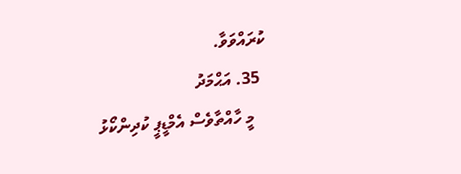ކުރައްވަވާ.
  35. އަޙްމަދު
    މީ ހާއްތާވެސް އެމްޑީޕީ ކުދިންކޯޅު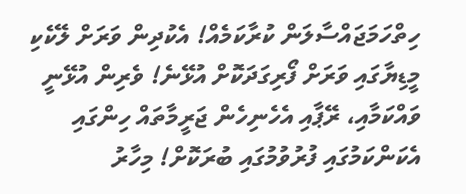ހިތްހަމަޖައްސާލަން ކުރާކަމެއް! އެކުދިން ވަރަށް ލޭކެކި މީޑިޔާގައި ވަރަށް ފޯރިގަދަކޮށް އުޅޭނެ! ވެރިން އުޅޭނީ ވައްކަމާއި، ރޭޕާއި އެހެނިހެން ޖަރީމާތައް ހިންގައި އެކަންކަމުގައި ފުރުވުމުގައި ބުރަކޮށް! މިހާރު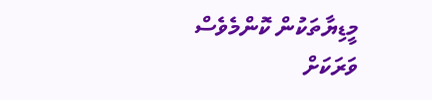މީޑިޔާތަކުން ކޮންމެވެސް ވަރަކަށް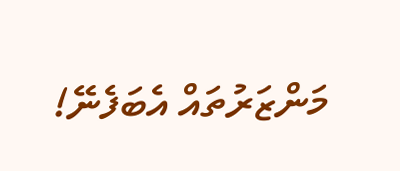މަންޒަރުތައް އެބަފެނޭ!